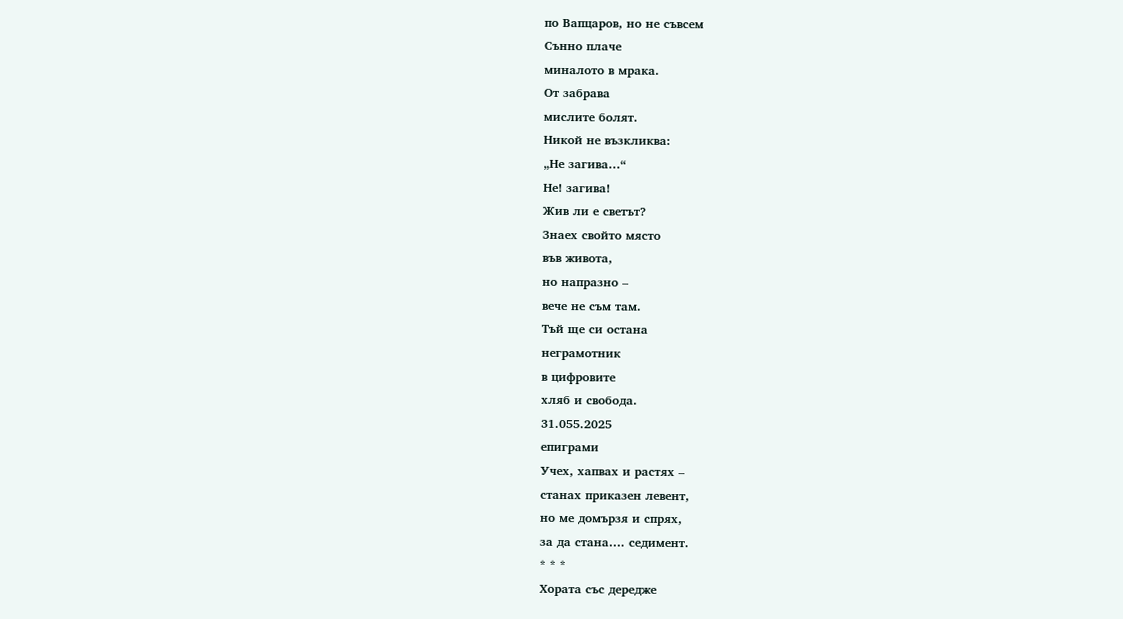по Вапцаров, но не съвсем
Сънно плаче
миналото в мрака.
От забрава
мислите болят.
Никой не възкликва:
„Не загива…“
Не! загива!
Жив ли е светът?
Знаех свойто място
във живота,
но напразно –
вече не съм там.
Тъй ще си остана
неграмотник
в цифровите
хляб и свобода.
31.055.2025
епиграми
Учех, хапвах и растях –
станах приказен левент,
но ме домързя и спрях,
за да стана…. седимент.
* * *
Хората със дередже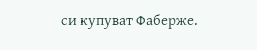си купуват Фаберже.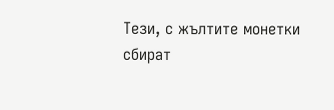Тези, с жълтите монетки
сбират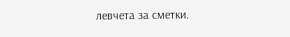левчета за сметки.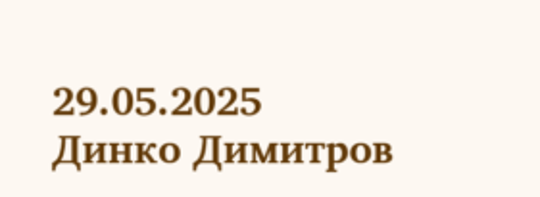29.05.2025
Динко Димитров